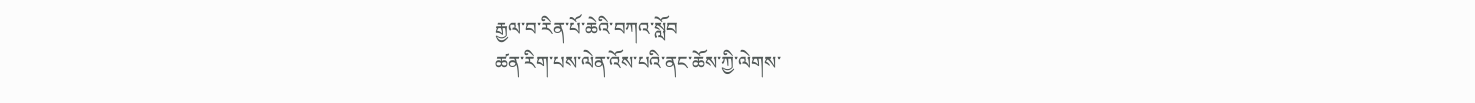རྒྱལ་བ་རིན་པོ་ཆེའི་བཀའ་སློབ
ཚན་རིག་པས་ལེན་འོས་པའི་ནང་ཆོས་ཀྱི་ལེགས་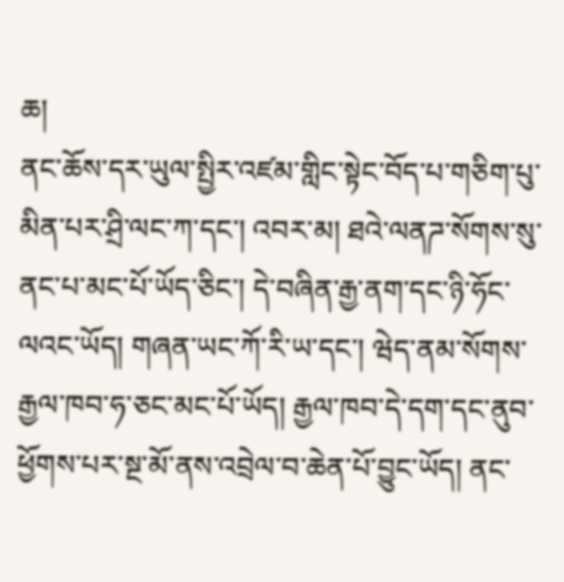ཆ།
ནང་ཆོས་དར་ཡུལ་སྤྱིར་འཛམ་གླིང་སྟེང་བོད་པ་གཅིག་པུ་མིན་པར་ཤྲི་ལང་ཀ་དང་། འབར་མ། ཐའེ་ལནཌ་སོགས་སུ་ནང་པ་མང་པོ་ཡོད་ཅིང་། དེ་བཞིན་རྒྱ་ནག་དང་ཉི་ཧོང་ལའང་ཡོད། གཞན་ཡང་ཀོ་རི་ཡ་དང་། ཝེད་ནམ་སོགས་རྒྱལ་ཁབ་ཧ་ཅང་མང་པོ་ཡོད། རྒྱལ་ཁབ་དེ་དག་དང་ནུབ་ཕྱོགས་པར་སྔ་མོ་ནས་འབྲེལ་བ་ཆེན་པོ་བྱུང་ཡོད། ནང་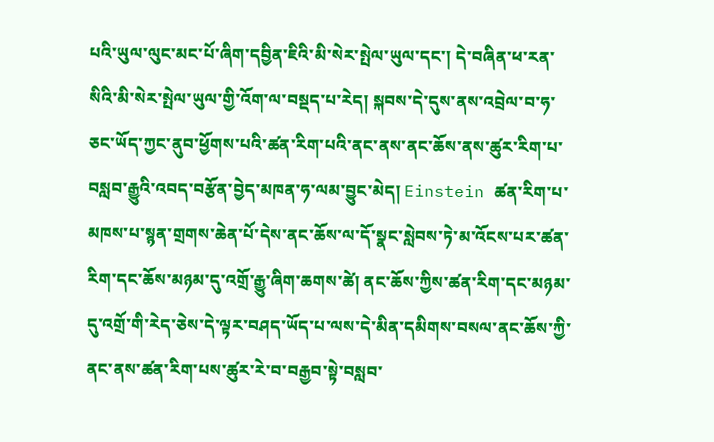པའི་ཡུལ་ལུང་མང་པོ་ཞིག་དབྱིན་ཇིའི་མི་སེར་སྤེལ་ཡུལ་དང་། དེ་བཞིན་ཕ་རན་སིའི་མི་སེར་སྤེལ་ཡུལ་གྱི་འོག་ལ་བསྡད་པ་རེད། སྐབས་དེ་དུས་ནས་འབྲེལ་བ་ཧ་ཅང་ཡོད་ཀྱང་ནུབ་ཕྱོགས་པའི་ཚན་རིག་པའི་ནང་ནས་ནང་ཆོས་ནས་ཚུར་རིག་པ་བསླབ་རྒྱུའི་འབད་བརྩོན་བྱེད་མཁན་ཧ་ལམ་བྱུང་མེད། Einstein ཚན་རིག་པ་མཁས་པ་སྙན་གྲགས་ཆེན་པོ་དེས་ནང་ཆོས་ལ་དོ་སྣང་སླེབས་ཏེ་མ་འོངས་པར་ཚན་རིག་དང་ཆོས་མཉམ་དུ་འགྲོ་རྒྱུ་ཞིག་ཆགས་ཚེ། ནང་ཆོས་ཀྱིས་ཚན་རིག་དང་མཉམ་དུ་འགྲོ་གི་རེད་ཅེས་དེ་ལྟར་བཤད་ཡོད་པ་ལས་དེ་མིན་དམིགས་བསལ་ནང་ཆོས་ཀྱི་ནང་ནས་ཚན་རིག་པས་ཚུར་རེ་བ་བརྒྱབ་སྟེ་བསླབ་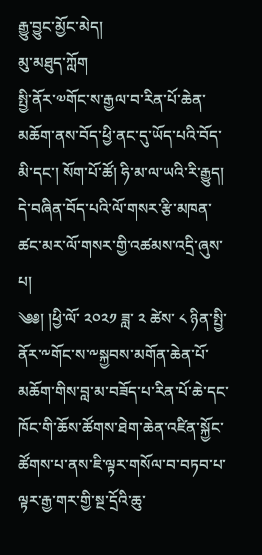རྒྱུ་བྱུང་མྱོང་མེད།
མུ་མཐུད་ཀློག
སྤྱི་ནོར་༧གོང་ས་རྒྱལ་བ་རིན་པོ་ཆེན་མཆོག་ནས་བོད་ཕྱི་ནང་དུ་ཡོད་པའི་བོད་མི་དང་། སོག་པོ་ཚོ། ཧི་མ་ལ་ཡའི་རི་རྒྱུད། དེ་བཞིན་བོད་པའི་ལོ་གསར་རྩི་མཁན་ཚང་མར་ལོ་གསར་གྱི་འཚམས་འདྲི་ཞུས་པ།
༄༅། །ཕྱི་ལོ་ ༢༠༢༡ ཟླ་ ༢ ཚེས་ ༨ ཉིན་སྤྱི་ནོར་༸གོང་ས་༸སྐྱབས་མགོན་ཆེན་པོ་མཆོག་གིས་བླ་མ་བཟོད་པ་རིན་པོ་ཆེ་དང་ཁོང་གི་ཆོས་ཚོགས་ཐེག་ཆེན་འཛིན་སྐྱོང་ཚོགས་པ་ནས་ཇི་ལྟར་གསོལ་བ་བཏབ་པ་ལྟར་རྒྱ་གར་གྱི་སྔ་དྲོའི་ཆུ་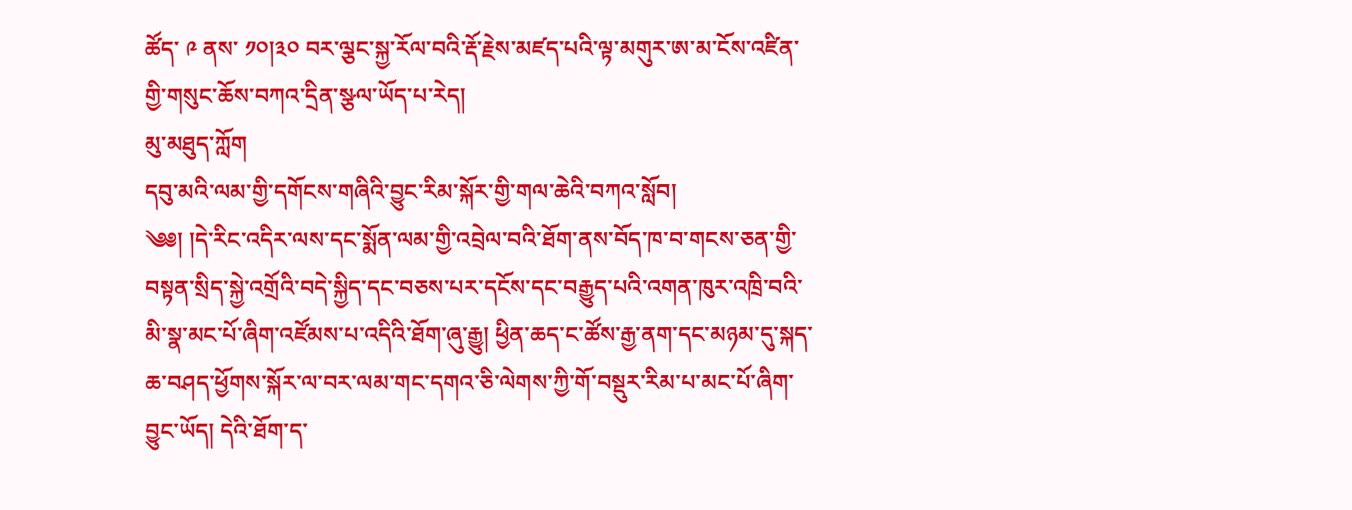ཚོད་ ༩ ནས་ ༡༠།༣༠ བར་ལྕང་སྐྱ་རོལ་བའི་རྡོ་རྗེས་མཛད་པའི་ལྟ་མགུར་ཨ་མ་ངོས་འཛིན་གྱི་གསུང་ཆོས་བཀའ་དྲིན་སྩལ་ཡོད་པ་རེད།
མུ་མཐུད་ཀློག
དབུ་མའི་ལམ་གྱི་དགོངས་གཞིའི་བྱུང་རིམ་སྐོར་གྱི་གལ་ཆེའི་བཀའ་སློབ།
༄༅། །དེ་རིང་འདིར་ལས་དང་སྨོན་ལམ་གྱི་འབྲེལ་བའི་ཐོག་ནས་བོད་ཁ་བ་གངས་ཅན་གྱི་བསྟན་སྲིད་སྐྱེ་འགྲོའི་བདེ་སྐྱིད་དང་བཅས་པར་དངོས་དང་བརྒྱུད་པའི་འགན་ཁུར་འཁྲི་བའི་མི་སྣ་མང་པོ་ཞིག་འཛོམས་པ་འདིའི་ཐོག་ཞུ་རྒྱུ། ཕྱིན་ཆད་ང་ཚོས་རྒྱ་ནག་དང་མཉམ་དུ་སྐད་ཆ་བཤད་ཕྱོགས་སྐོར་ལ་བར་ལམ་གང་དགའ་ཅི་ལེགས་ཀྱི་གོ་བསྡུར་རིམ་པ་མང་པོ་ཞིག་བྱུང་ཡོད། དེའི་ཐོག་ད་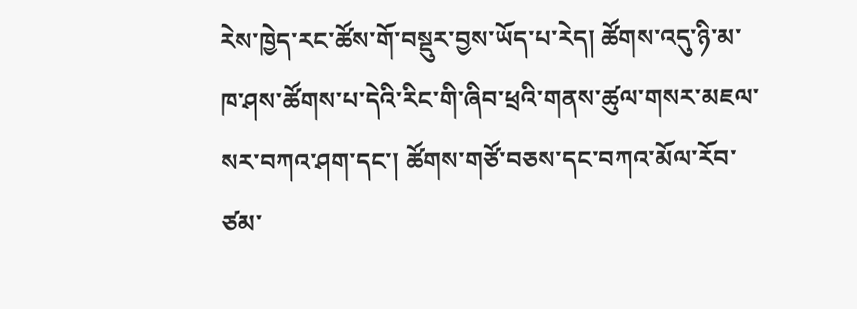རེས་ཁྱེད་རང་ཚོས་གོ་བསྡུར་བྱས་ཡོད་པ་རེད། ཚོགས་འདུ་ཉི་མ་ཁ་ཤས་ཚོགས་པ་དེའི་རིང་གི་ཞིབ་ཕྲའི་གནས་ཚུལ་གསར་མཇལ་སར་བཀའ་ཤག་དང་། ཚོགས་གཙོ་བཅས་དང་བཀའ་མོལ་རོབ་ཙམ་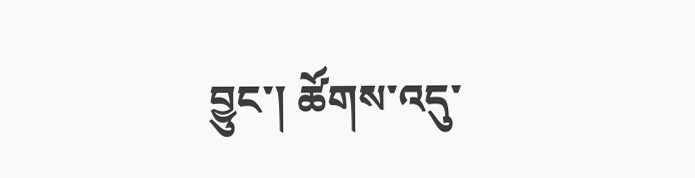བྱུང་། ཚོགས་འདུ་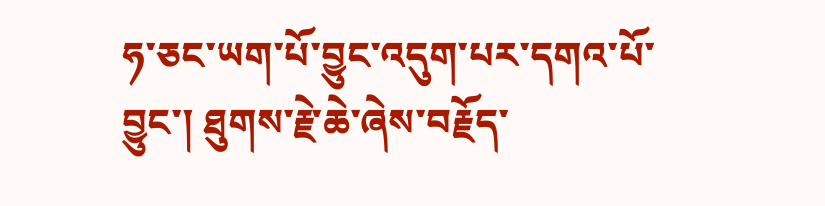ཧ་ཅང་ཡག་པོ་བྱུང་འདུག་པར་དགའ་པོ་བྱུང་། ཐུགས་རྗེ་ཆེ་ཞེས་བརྗོད་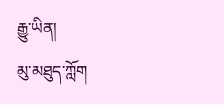རྒྱུ་ཡིན།
མུ་མཐུད་ཀློག